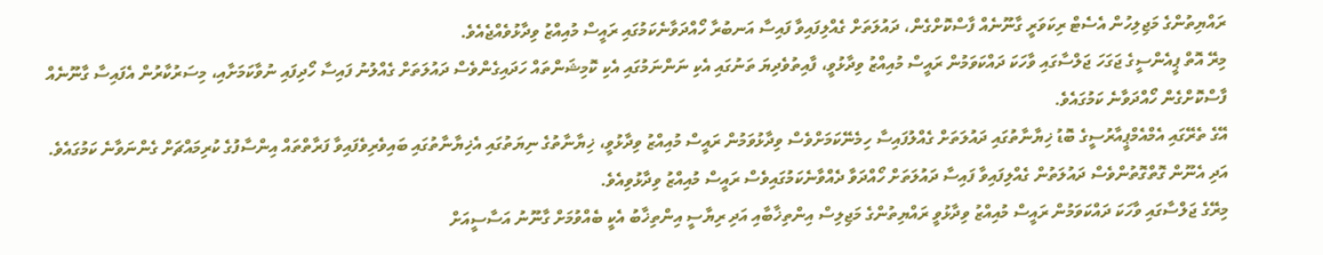ރައްޔިތުންގެ މަޖިލިހުން އެސެޓް ރިކަވަރީ ގާނޫނެއް ފާސްކޮށްގެން، ދައުލަތަށް ގެއްލިފައިވާ ފައިސާ އަނބުރާ ހޯއްދަވާނެކަމުގައި ރައީސް މުއިއްޒު ވިދާޅުވެއްޖެއެވެ.
މިރޭ އޮތް ޕީއެންސީގެ ޖަގަހަ ޖަލްސާގައި ވާހަކަ ދައްކަވަމުން ރައީސް މުއިއްޒު ވިދާޅުވީ، ފާއިތުވެދިޔަ ތަނުގައި އެކި ނަންނަމުގައި އެކި ކޮމިޝަންތައް ހަދައިގެންވެސް ދައުލަތަށް ގެއްލުނު ފައިސާ ހޯދިފައި ނުވާކަމަށާއި، މިސަރުކާރުން އެފައިސާ ގާނޫނެއް ފާސްކޮށްގެން ހޯއްދަވާނެ ކަމުގައެވެ.
އޭގެ ތެރޭގައި އެމްއެމްޕީއާރުސީގެ ބޮޑު ޚިޔާނާތުގައި ދައުލަތަށް ގެއްލުފައިސާ ހިމެނޭކަމަށްވެސް ވިދާޅުވަމުން ރައީސް މުއިއްޒު ވިދާޅުވީ، ޚިޔާނާތުގެ ނިޔަތުގައި އެޚިޔާނާތުގައި ބައިވެރިވެފައިވާ ފަރާތްތައް އިންސާފުގެ ކުރިމައްޗަށް ގެންނަވާނެ ކަމުގައެވެ.
އަދި އެނޫން ގޮތްގޮތުންވެސް ދައުލަތުން ގެއްލިފައިވާ ފައިސާ ދައުލަތަށް ހޯއްދަވާ ދެއްވާނެކަމުގައިވެސް ރައީސް މުއިއްޒު ވިދާޅުވިއެވެ.
މިރޭގެ ޖަލްސާގައި ވާހަކަ ދައްކަވަމުން ރައީސް މުއިއްޒު ވިދާޅުވީ ރައްޔިތުންގެ މަޖިލިސް އިންތިޚާބާއި އަދި ރިޔާސީ އިންތިޚާބު އެކީ ބެއްވުމަށް ގާނޫނު އަސާސީއަށް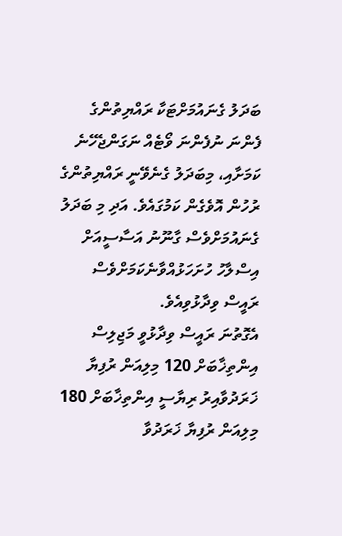ބަދަލު ގެނައުމަށްޓަކާ ރައްޔިތުންގެ ފެންނަ ނުފެންނަ ވޯޓެއް ނަގަންޖެހޭނެ ކަމަށާއި، މިބަދަލު ގެނެވޭނީ ރައްޔިތުންގެ ރުހުން އޮވެގެން ކަމުގައެވެ. އަދި މި ބަދަލު ގެނައުމަށްވެސް ގާނޫނު އަސާސީއަށް އިސްލާހު ހުށަހަޅުއްވާނެކަމަށްވެސް ރައީސް ވިދާޅުވިއެވެ.
އެގޮތުނަ ރައީސް ވިދާޅުވީ މަޖިލިސް އިންތިޚާބަށް 120 މިލިއަން ރުފިޔާ ޚަރަދުވާއިރު ރިޔާސީ އިންތިޚާބަށް 180 މިލިއަން ރުފިޔާ ޚަރަދުވާ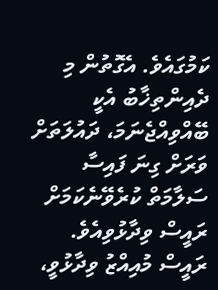ކަމުގައެވެ. އެގޮތުން މި ދެއިންތިޚާބު އެކީ ބޭއްވިއްޖެނަމަ، ދައުލަތަށް ވަރަށް ގިނަ ފައިސާ ސަލާމަތް ކުރެވޭނެކަމަށް ރައީސް ވިދާޅުވިއެވެ. ރައީސް މުއިއްޒު ވިދާޅުވީ،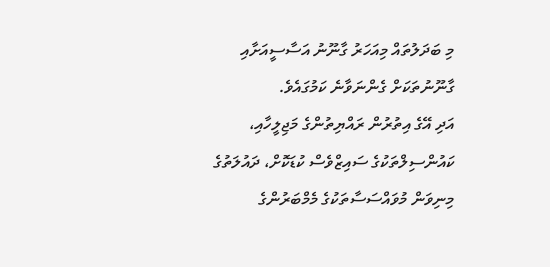މި ބަދަލުތައް މިއަހަރު ގާނޫނު އަސާސީއަށާއި ގާނޫނުތަކަށް ގެންނަވާނެ ކަމުގައެވެ.
އަދި އޭގެ އިތުރުން ރައްޔިތުންގެ މަޖިލީހާއި، ކައުންސިލްތަކުގެ ސައިޒްވެސް ކުޑަކޮށް، ދައުލަތުގެ މިނިވަން މުވައްސަސާތަކުގެ މެމްބަރުންގެ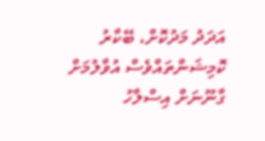އަދަދު މަދުކޮށް، ބޭކާރު ކޮމިޝަންތައްވެސް އުވާލުމަށް ގާނޫނަށް އިސްލާހު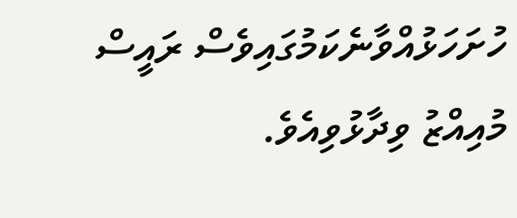ހުށަހަޅުއްވާނެކަމުގައިވެސް ރައީސް މުއިއްޒު ވިދާޅުވިއެވެ.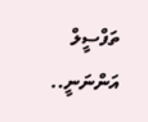ތަފްސީލް އަންނަނީ..